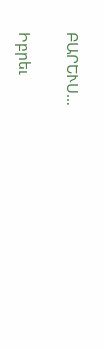ԲԱՐԵՒՍ…

Իբրեւ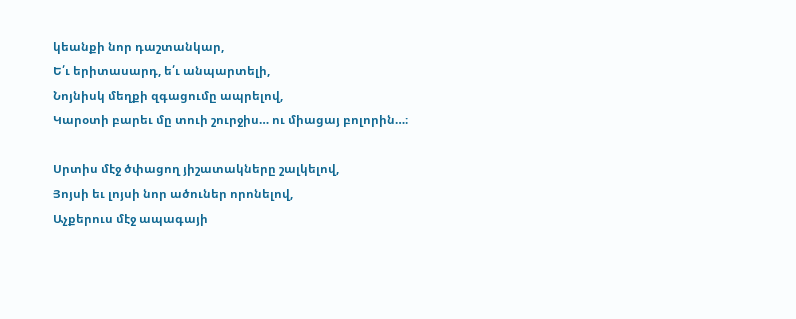կեանքի նոր դաշտանկար,
Ե՛ւ երիտասարդ, ե՛ւ անպարտելի,
Նոյնիսկ մեղքի զգացումը ապրելով,
Կարօտի բարեւ մը տուի շուրջիս… ու միացայ բոլորին…։

Սրտիս մէջ ծփացող յիշատակները շալկելով,
Յոյսի եւ լոյսի նոր ածուներ որոնելով,
Աչքերուս մէջ ապագայի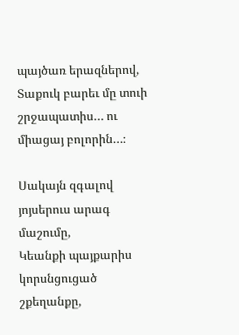պայծառ երազներով,
Տաքուկ բարեւ մը տուի շրջապատիս… ու միացայ բոլորին…։

Սակայն զգալով յոյսերուս արագ մաշումը,
Կեանքի պայքարիս կորսնցուցած շքեղանքը,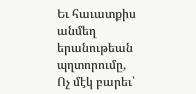Եւ հաւատքիս անմեղ երանութեան պղտորումը,
Ոչ մէկ բարեւ՝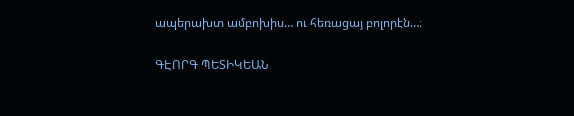ապերախտ ամբոխիս… ու հեռացայ բոլորէն…։

ԳԷՈՐԳ ՊԵՏԻԿԵԱՆ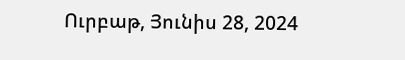Ուրբաթ, Յունիս 28, 2024